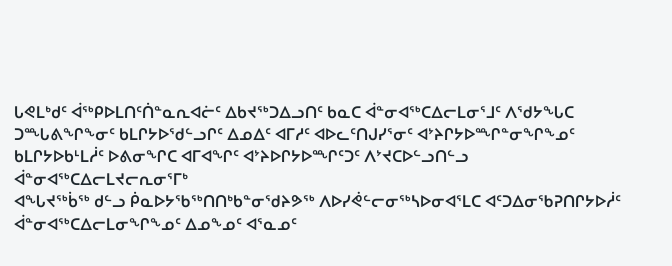ᒐᕙᒪᒃᑯᑦ ᐋᖅᑭᐅᒪᑎᑦᑏᓐᓇᕆᐊᓖᑦ ᐃᑲᔪᖅᑐᐃᓗᑎᑦ ᑲᓇᑕ ᐋᓐᓂᐊᖅᑕᐃᓕᒪᓂᕐᒧᑦ ᐱᖁᔭᖓᑕ ᑐᙵᕕᖏᖕᓂᑦ ᑲᒪᒋᔭᐅᖁᓪᓗᒋᑦ ᐃᓄᐃᑦ ᐊᒥᓱᑦ ᐊᐅᓚᑦᑎᒍᓯᕐᓂᑦ ᐊᔾᔨᒋᔭᐅᙱᓐᓂᖏᖕᓄᑦ ᑲᒪᒋᔭᐅᑲᒻᒪᓲᑦ ᐅᕕᓂᖏᑕ ᐊᒥᐊᖏᑦ ᐊᔾᔨᐅᒋᔭᐅᙱᑦᑐᑦ ᐱᔾᔪᑕᐅᓪᓗᑎᓪᓗ ᐋᓐᓂᐊᖅᑕᐃᓕᒪᔪᓕᕆᓂᕐᒥᒃ
ᐊᖓᔪᖅᑳᖅ ᑯᓪᓗ ᑮᓇᐅᔭᖃᖅᑎᑎᒃᑲᓐᓂᖁᔨᕗᖅ ᐱᐅᓯᕚᓪᓕᓂᖅᓴᐅᓂᐊᕐᒪᑕ ᐊᑦᑐᐃᓂᖃᕈᑎᒋᔭᐅᓲᑦ ᐋᓐᓂᐊᖅᑕᐃᓕᒪᓂᖏᖕᓄᑦ ᐃᓄᖕᓄᑦ ᐊᕐᓇᓄᑦ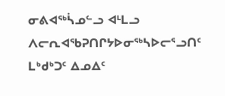ᓂᕕᐊᖅᓵᓄᓪᓗ ᐊᒻᒪᓗ ᐱᓕᕆᐊᖃᕈᑎᒋᔭᐅᓂᖅᓴᐅᓕᕐᓗᑎᑦ ᒪᒃᑯᒃᑐᑦ ᐃᓄᐃᑦ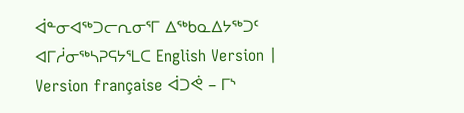ᐋᓐᓂᐊᖅᑐᓕᕆᓂᕐᒥ ᐃᖅᑲᓇᐃᔭᖅᑐᑦ ᐊᒥᓲᓂᖅᓴᕈᕋᔭᕐᒪᑕ English Version | Version française ᐋᑐᕚ – ᒥᔅ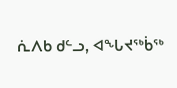ᕇᐱᑲ ᑯᓪᓗ, ᐊᖓᔪᖅᑳᖅ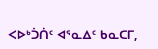ᐸᐅᒃᑑᑏᑦ ᐊᕐᓇᐃᑦ ᑲᓇᑕᒥ,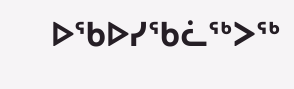ᐅᖃᐅᓯᖃᓛᖅᐳᖅ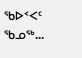ᖃᐅᑉᐸᑦ ᖃᓄᖅ...